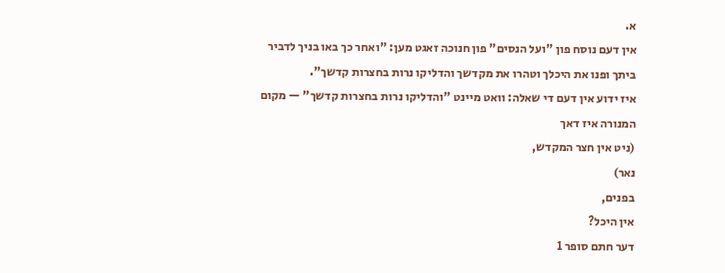א.
אין דעם נוסח פון "ועל הנסים" פון חנוכה זאגט מען: "ואחר כך באו בניך לדביר ביתך ופנו את היכלך וטהרו את מקדשך והדליקו נרות בחצרות קדשך".
איז ידוע אין דעם די שאלה: וואט מיינט "והדליקו נרות בחצרות קדשך" — מקום המנורה איז דאך
(ניט אין חצר המקדש,
נאר)
בפנים,
אין היכל?
דער חתם סופר 1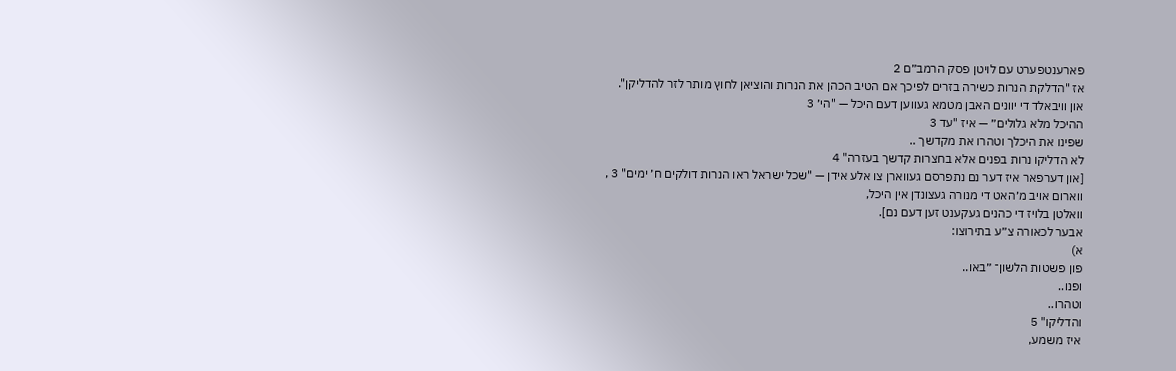פארענטפערט עם לויטן פסק הרמב״ם 2
אז "הדלקת הנרות כשירה בזרים לפיכך אם הטיב הכהן את הנרות והוציאן לחוץ מותר לזר להדליקן".
און וויבאלד די יוונים האבן מטמא געווען דעם היכל — "הי׳ 3
ההיכל מלא גלולים״ — איז "עד 3
שפינו את היכלך וטהרו את מקדשך ..
לא הדליקו נרות בפנים אלא בחצרות קדשך בעזרה" 4
[און דערפאר איז דער נם נתפרסם געווארן צו אלע אידן — "שכל ישראל ראו הנרות דולקים ח׳ ימים" 3 ,
ווארום אויב מ׳האט די מנורה געצונדן אין היכל,
וואלטן בלויז די כהנים געקענט זען דעם נם].
אבער לכאורה צ״ע בתירוצו:
א)
פון פשטות הלשון־ ״באו..
ופנו..
וטהרו..
והדליקו" 5
איז משמע,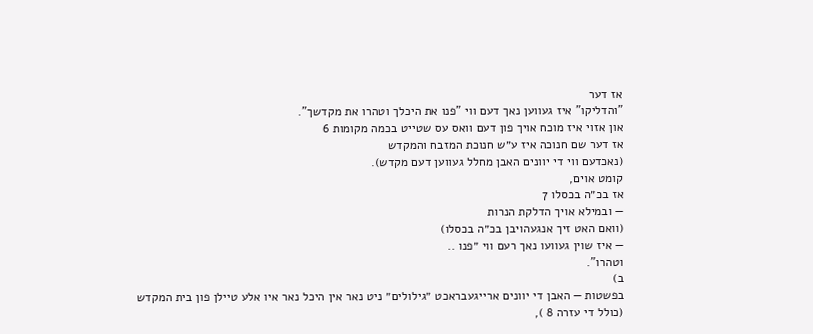אז דער
"והדליקו" איז געווען נאך דעם ווי "פנו את היכלך וטהרו את מקדשך".
און אזוי איז מוכח אויך פון דעם וואס עס שטייט בכמה מקומות 6
אז דער שם חנוכה איז ע״ש חנוכת המזבח והמקדש
(נאכדעם ווי די יוונים האבן מחלל געווען דעם מקדש).
קומט אוים,
אז בכ״ה בכסלו 7
— ובמילא אויך הדלקת הנרות
(וואם האט זיך אנגעהויבן בכ״ה בכסלו)
— איז שוין געוועו נאך רעם ווי ״פנו ..
וטהרו".
ב)
בפשטות — האבן די יוונים ארייגעבראכט ״גילולים״ ניט נאר אין היכל נאר איו אלע טיילן פון בית המקדש
(כולל די עזרה 8 ),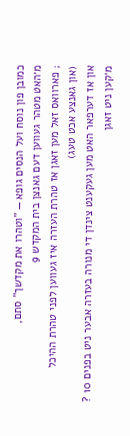כמובן פון נוסח ועל הנסים גופא — "וטהרו את מקדשך" סתם,
מ׳האט מטהר געווען דעם גאנצן בית המקדש 9
; פארוואס זאל מען זאגן אז טהרת העזרה איז געווען לפני טהרת ההיכל
(און גאנצע אכט טעג)
און אז דערפאר האט מען געקענט צינדן די מנורה בעזרה אבער ניט בפנים 10 ?
מ׳קען ניט זאגן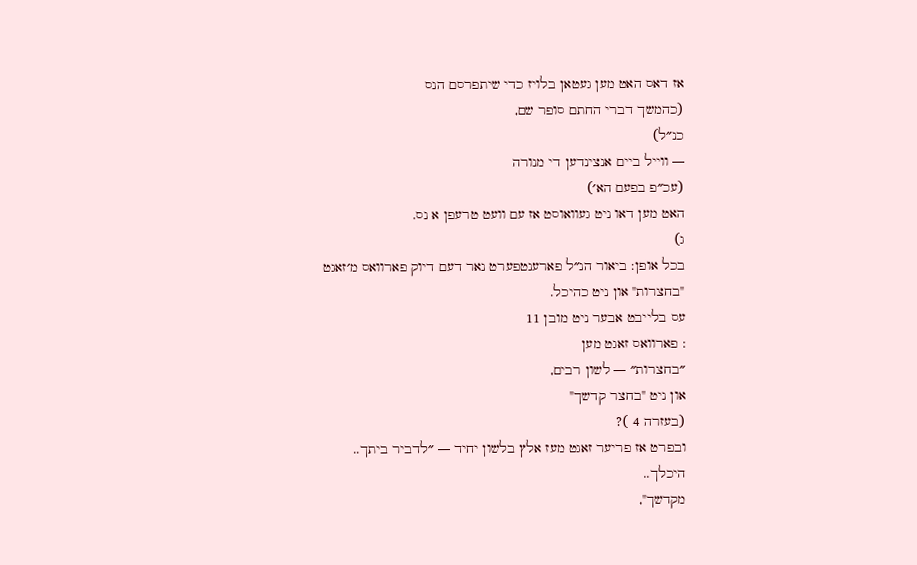אז דאס האט מען געטאן בלויז כדי שיתפרסם הנס
(כהמשך דברי החתם סופר שם,
כנ״ל)
— ווייל ביים אנצינדען די מנורה
(עכ״פ בפעם הא׳)
האט מען דאו ניט געוואוסט אז עם וועט טרעפן א נס.
ג)
בכל אופן: ביאור הנ״ל פארענטפערט נאר דעם דיוק פארוואס מ׳זאגט "בחצרות" און ניט כהיכל.
עס בלייבט אבער ניט מובן 11
: פארוואס זאגט מען
״בחצרות״ — לשון רבים,
און ניט "בחצר קדשך"
(בעזרה 4 )?
ובפרט אז פריער זאגט מעז אלץ בלשון יחיד — ״לדביר ביתך..
היכלך..
מקדשך",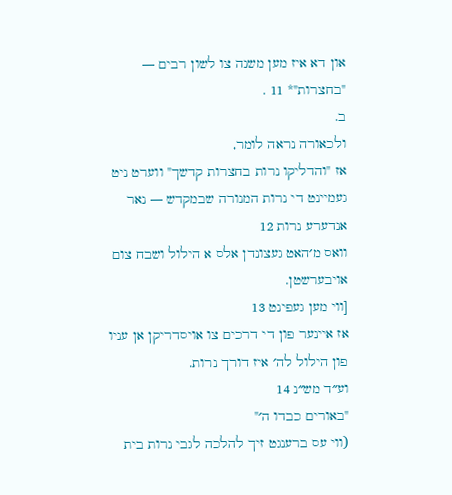און דא איז מען משנה צו לשון רבים — "בחצרות"* 11 .
ב.
ולכאורה נראה לומר,
אז "והדליקו נרות בחצרות קדשך" ווערט ניט געמיינט די נרות המנורה שבמקדש — נאר אנדערע נרות 12
וואס מ׳האט געצונדן אלס א הילול ושבח צום אויבערשטן.
[ווי מען געפינט 13
אז איינער פון די דרכים צו אויסדריקן אן עניו פון הילול לה׳ איז דורך נרות.
וע״ד מש״נ 14
"באורים כבדו ה׳"
(ווי עס ברענגט זיך להלכה לגבי נרות בית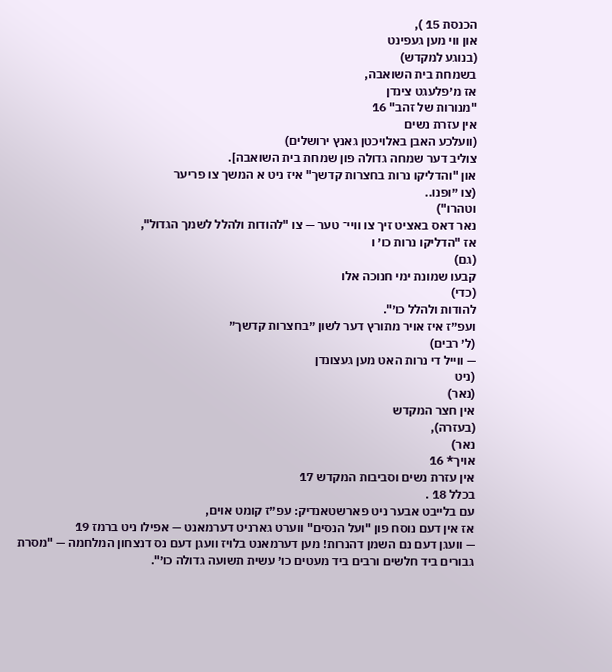הכנסת 15 ),
און ווי מען געפינט
(בנוגע למקדש)
בשמחת בית השואבה,
אז מ׳פלעגט צינדן
"מנורות של זהב" 16
אין עזרת נשים
(וועלכע האבן באלויכטן גאנץ ירושלים)
צוליב דער שמחה גדולה פון שמחת בית השואבה].
און "והדליקו נרות בחצרות קדשך" איז ניט א המשך צו פריער
(צו ״ופנו..
וטהרו")
נאר דאס באציט זיך צו וויי־ טער — צו "להודות ולהלל לשמך הגדול",
אז "הדליקו נרות כו׳ ו
(גם)
קבעו שמונת ימי חנוכה אלו
(כדי)
להודות ולהלל כו׳".
ועפ״ז איז אויר מתורץ דער לשון ״בחצרות קדשך״
(ל׳ רבים)
— ווייל די נרות האט מען געצונדן
(ניט
(נאר)
אין חצר המקדש
(בעזרה),
נאר)
אויך* 16
אין עזרת נשים וסביבות המקדש 17
בכלל 18 .
עם בלייבט אבער ניט פארשטאנדיק: עפ״ז קומט אוים,
אז אין דעם נוסח פון "ועל הנסים" ווערט גארניט דערמאנט — אפילו ניט ברמז 19
— וועגן דעם נם השמן דהנרות! מען דערמאנט בלויז וועגן דעם נס דנצחון המלחמה — "מסרת גבורים ביד חלשים ורבים ביד מעטים כו׳ עשית תשועה גדולה כו׳".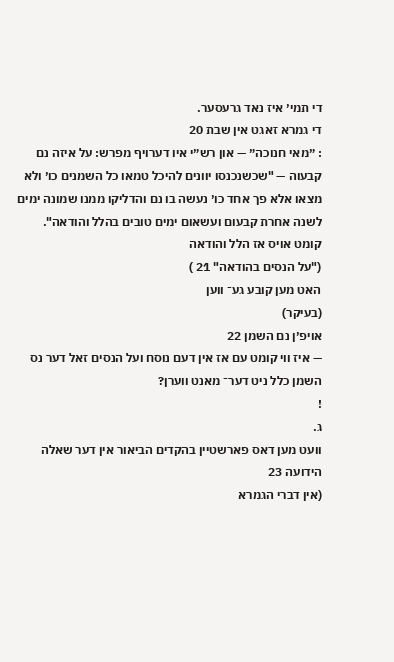די תמי׳ איז נאד גרעסער.
די גמרא זאגט אין שבת 20
: ״מאי חנוכה״ — און רש״י איו דערויף מפרש: על איזה נם קבעוה — "שכשנכנסו יוונים להיכל טמאו כל השמנים כו׳ ולא מצאו אלא פך אחד כו׳ נעשה בו נם והדליקו ממנו שמונה ימים לשנה אחרת קבעום ועשאום ימים טובים בהלל והודאה".
קומט אויס אז הלל והודאה
("על הנסים בהודאה" 21 )
האט מען קובע גע־ ווען
(בעיקר)
אויפ׳ן נם השמן 22
— איז ווי קומט עם אז אין דעם נוסח ועל הנסים זאל דער נס השמן כלל ניט דער־ מאנט ווערן?
!
ג.
וועט מען דאס פארשטיין בהקדים הביאור אין דער שאלה הידועה 23
(אין דברי הגמרא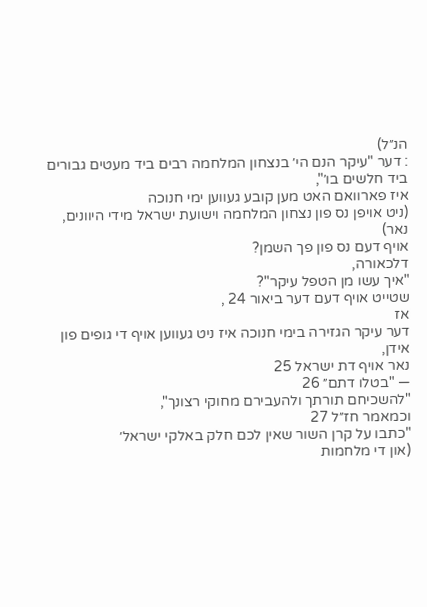הנ״ל)
: דער "עיקר הנם הי׳ בנצחון המלחמה רבים ביד מעטים גבורים ביד חלשים בו׳",
איז פארוואם האט מען קובע געווען ימי חנוכה
(ניט אויפן נס פון נצחון המלחמה וישועת ישראל מידי היוונים,
נאר)
אויף דעם נס פון פך השמן?
דלכאורה,
"איך עשו מן הטפל עיקר"?
שטייט אויף דעם דער ביאור 24 ,
אז
דער עיקר הגזירה בימי חנוכה איז ניט געווען אויף די גופים פון אידן,
נאר אויף דת ישראל 25
— "בטלו דתם״ 26
"להשכיחם תורתך ולהעבירם מחוקי רצונך",
וכמאמר חז״ל 27
"כתבו על קרן השור שאין לכם חלק באלקי ישראל׳
(און די מלחמות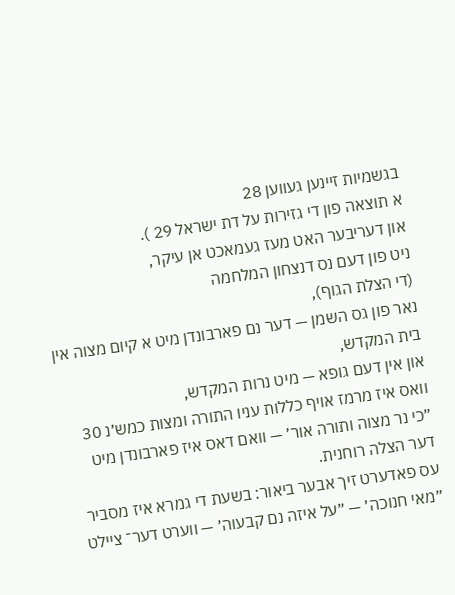בגשמיות זיינען געווען 28
א תוצאה פון די גזירות על דת ישראל 29 ).
און דעריבער האט מעז געמאכט אן עיקר,
ניט פון דעם נס דנצחון המלחמה
(די הצלת הגוף),
נאר פון גס השמן — דער נם פארבונדן מיט א קיום מצוה אין בית המקדש,
און אין דעם גופא — מיט נרות המקדש,
וואס איז מרמז אויף כללות עניו התורה ומצות כמש׳נ 30
״כי נר מצוה ותורה אור׳ — וואם דאס איז פארבונדן מיט דער הצלה רוחנית.
עס פאדערט זיך אבער ביאור: בשעת די גמרא איז מסביר ״מאי חנוכה׳ — ״על איזה נם קבעוה׳ — ווערט דער־ ציילט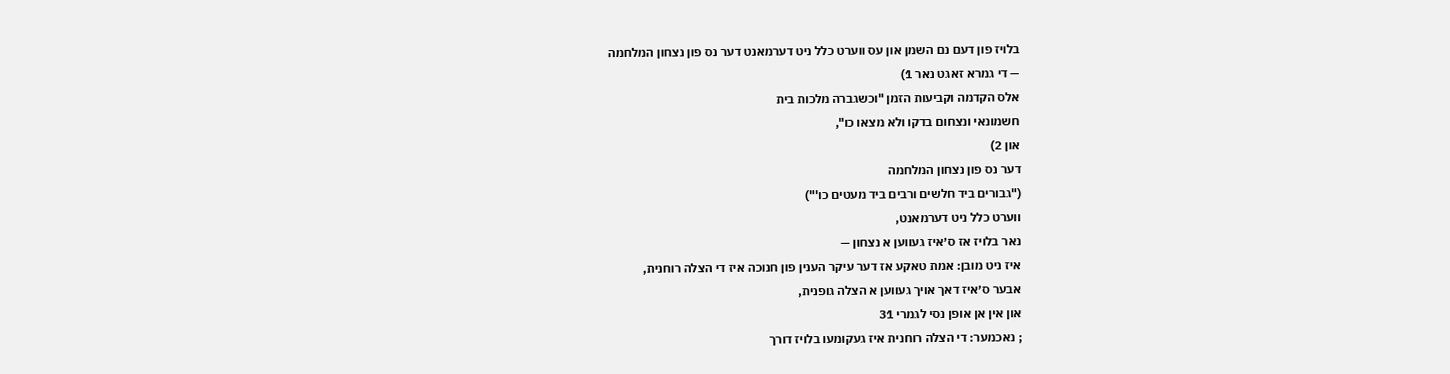בלויז פון דעם נם השמן און עס ווערט כלל ניט דערמאנט דער נס פון נצחון המלחמה
— די גמרא זאגט נאר 1)
אלס הקדמה וקביעות הזמן "וכשגברה מלכות בית
חשמונאי ונצחום בדקו ולא מצאו כו",
און 2)
דער נס פון נצחון המלחמה
("גבורים ביד חלשים ורבים ביד מעטים כו'")
ווערט כלל ניט דערמאנט,
נאר בלויז אז ס׳איז געווען א נצחון —
איז ניט מובן: אמת טאקע אז דער עיקר הענין פון חנוכה איז די הצלה רוחנית,
אבער ס׳איז דאך אויך געווען א הצלה גופנית,
און אין אן אופן נסי לגמרי 31
; נאכמער: די הצלה רוחנית איז געקומעו בלויז דורך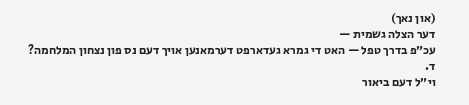(און נאך)
דער הצלה גשמית —
עכ״פ בדרך טפל — האט די גמרא געדארפט דערמאנען אויך דעם נס פון נצחון המלחמה?
ד.
וי״ל דעם ביאור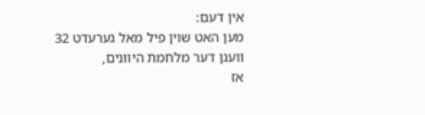אין דעם:
מען האט שוין פיל מאל גערעדט 32
וועגן דער מלחמת היוונים,
אז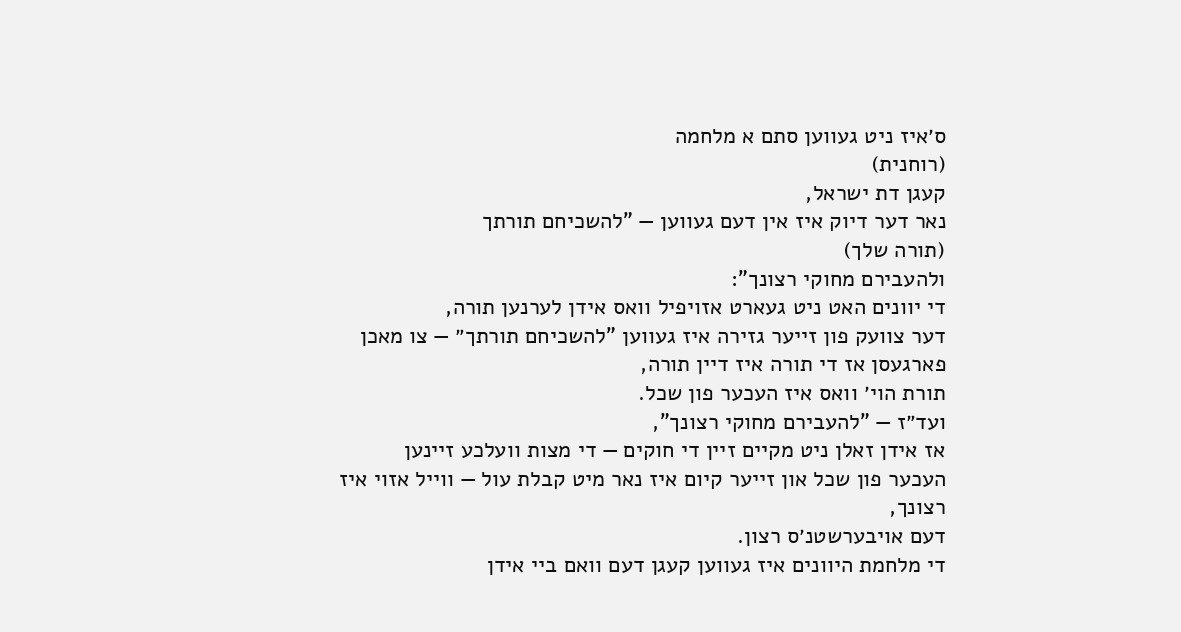ס׳איז ניט געווען סתם א מלחמה
(רוחנית)
קעגן דת ישראל,
נאר דער דיוק איז אין דעם געווען — "להשכיחם תורתך
(תורה שלך)
ולהעבירם מחוקי רצונך":
די יוונים האט ניט געארט אזויפיל וואס אידן לערנען תורה,
דער צוועק פון זייער גזירה איז געווען "להשכיחם תורתך״ — צו מאכן פארגעסן אז די תורה איז דיין תורה,
תורת הוי׳ וואס איז העכער פון שכל.
ועד״ז — "להעבירם מחוקי רצונך",
אז אידן זאלן ניט מקיים זיין די חוקים — די מצות וועלכע זיינען
העכער פון שכל און זייער קיום איז נאר מיט קבלת עול — ווייל אזוי איז רצונך,
דעם אויבערשטנ׳ס רצון.
די מלחמת היוונים איז געווען קעגן דעם וואם ביי אידן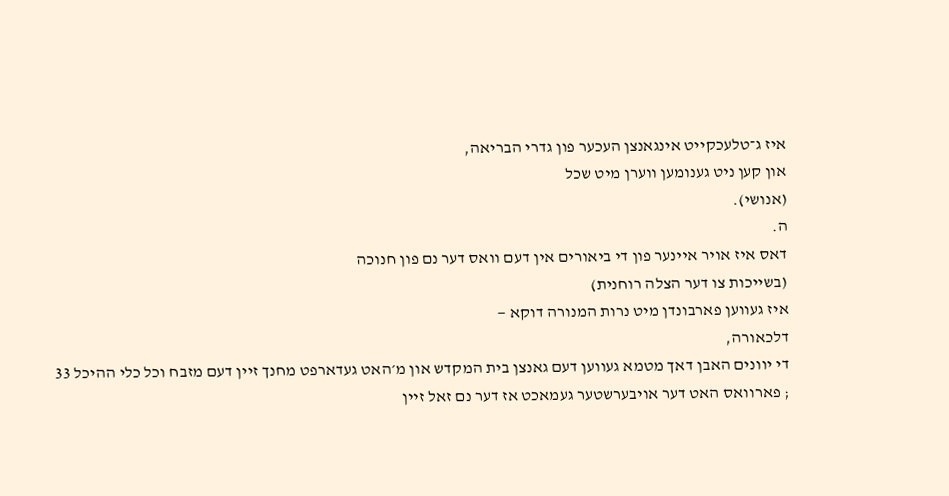איז ג־טלעכקייט אינגאנצן העכער פון גדרי הבריאה,
און קען ניט גענומען ווערן מיט שכל
(אנושי).
ה.
דאס איז אויר איינער פון די ביאורים אין דעם וואס דער נם פון חנוכה
(בשייכות צו דער הצלה רוחנית)
איז געווען פארבונדן מיט נרות המנורה דוקא —
דלכאורה,
די יוונים האבן דאך מטמא געווען דעם גאנצן בית המקדש און מ׳האט געדארפט מחנך זיין דעם מזבח וכל כלי ההיכל 33
; פארוואס האט דער אויבערשטער געמאכט אז דער נם זאל זיין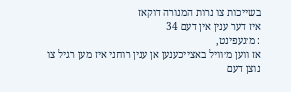בשייכות צו נרות המנורה דוקאז
איז דער ענין אין דעם 34
: מ׳געפינט,
אז ווען מ׳וויל באצייכענען אן ענין רוחני איז מען רגיל צו נוצן דעם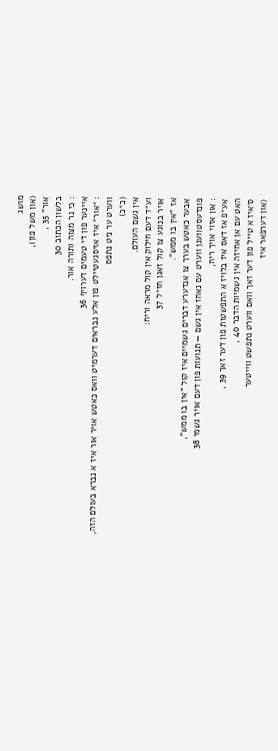מושג
(און משל פון),
אור" 35 ,
בלשון הכתוב 30
: כי נר מצוה ותורה אור.
איינער פון די טעמים דערויף 36
: ״אור״ איז אויסגעטיילט פון אלע נבראים דערמיט וואס כאטש אויר אור איז א נברא בעולם הזה,
ווערט ער ניט נתפס
(כ״כ)
אין גשם העולם.
וע״ד דעם חילוק אין קול מראה וריח:
אויר בנוגע צו קול זאגן חז״ל 37
אז "אין בו ממש".
אבער כאטש בערך צו אנדערע דברים גשמיים איז קול "אין בו ממש",
פונדעסטוועגן ווערט עם נאחז אין גשם — תנועות פון דעם אויר גשמי 38
: און אזוי אויך ריח,
אע״פ אז דאס איז בלויז א התפשטות פון דער זאך 39 ,
האט עם אן אחיזה אין גשמיות הדבר 40 ,
ס׳איז א טייל פון דער זאך וואם ווערט נתפשט ווייטער
(און דערפאר איז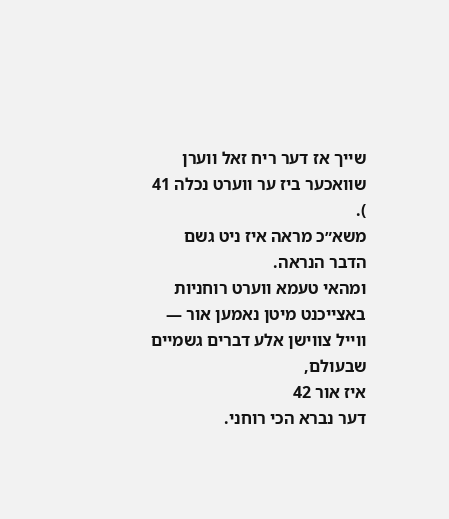שייך אז דער ריח זאל ווערן שוואכער ביז ער ווערט נכלה 41 ).
משא״כ מראה איז ניט גשם הדבר הנראה.
ומהאי טעמא ווערט רוחניות באצייכנט מיטן נאמען אור — ווייל צווישן אלע דברים גשמיים שבעולם,
איז אור 42
דער נברא הכי רוחני.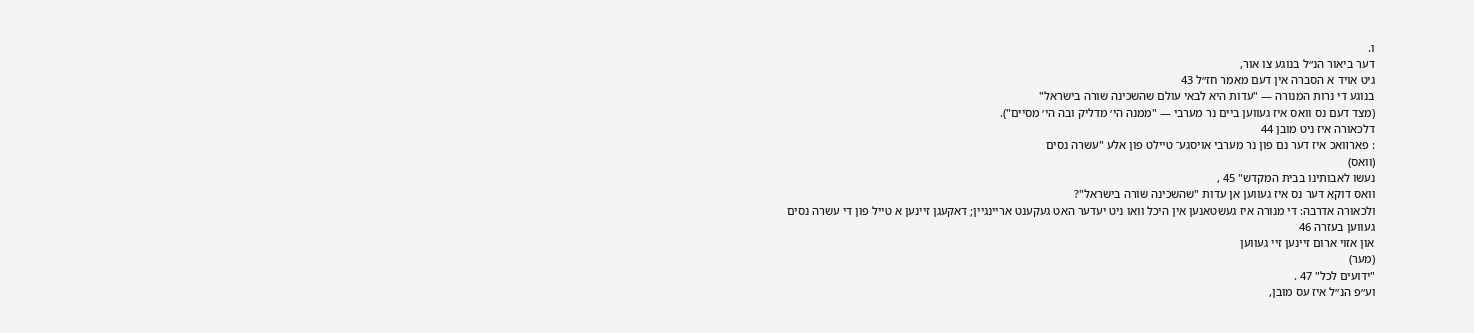ו.
דער ביאור הנ״ל בנוגע צו אור,
גיט אויד א הסברה אין דעם מאמר חז״ל 43
בנוגע די נרות המנורה — "עדות היא לבאי עולם שהשכינה שורה בישראל"
(מצד דעם נס וואס איז געווען ביים נר מערבי — "ממנה הי׳ מדליק ובה הי׳ מסיים").
דלכאורה איז ניט מובן 44
: פארװאכ איז דער נם פון נר מערבי אויסגע־ טיילט פון אלע "עשרה נסים
(וואס)
נעשו לאבותינו בבית המקדש" 45 ,
וואס דוקא דער נס איז געווען אן עדות "שהשכינה שורה בישראל"?
ולכאורה אדרבה: די מנורה איז געשטאנען אין היכל וואו ניט יעדער האט געקענט אריינגיין; דאקעגן זיינען א טייל פון די עשרה נסים געווען בעזרה 46
און אזוי ארום זיינען זיי געווען
(מער)
"ידועים לכל" 47 .
וע״פ הנ״ל איז עס מובן,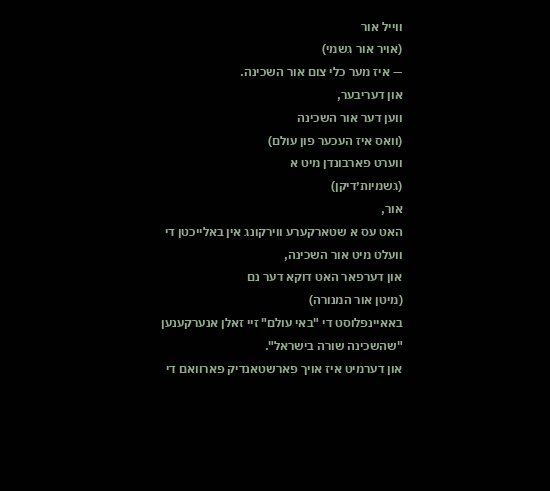ווייל אור
(אויר אור גשמי)
— איז מער כלי צום אור השכינה.
און דעריבער,
ווען דער אור השכינה
(וואס איז העכער פון עולם)
ווערט פארבונדן מיט א
(גשמיות׳דיקן)
אור,
האט עס א שטארקערע ווירקונג אין באלייכטן די וועלט מיט אור השכינה,
און דערפאר האט דוקא דער נם
(מיטן אור המנורה)
באאיינפלוסט די "באי עולם" זיי זאלן אנערקענען "שהשכינה שורה בישראל".
און דערמיט איז אויך פארשטאנדיק פארוואם די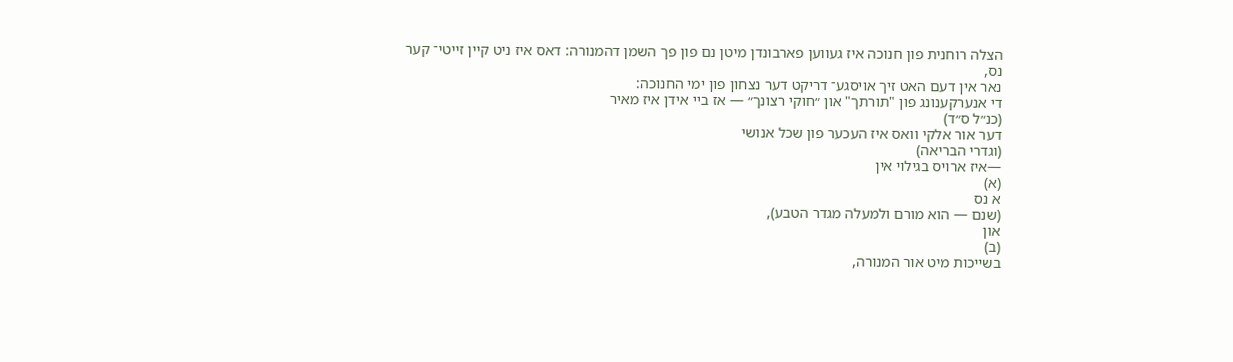הצלה רוחנית פון חנוכה איז געווען פארבונדן מיטן נם פון פך השמן דהמנורה: דאס איז ניט קיין זייטי־ קער נס,
נאר אין דעם האט זיך אויסגע־ דריקט דער נצחון פון ימי החנוכה:
די אנערקענונג פון "תורתך" און ״חוקי רצונך״ — אז ביי אידן איז מאיר
(כנ״ל ס״ד)
דער אור אלקי וואס איז העכער פון שכל אנושי
(וגדרי הבריאה)
—איז ארויס בגילוי אין
(א)
א נס
(שנם — הוא מורם ולמעלה מגדר הטבע),
און
(ב)
בשייכות מיט אור המנורה,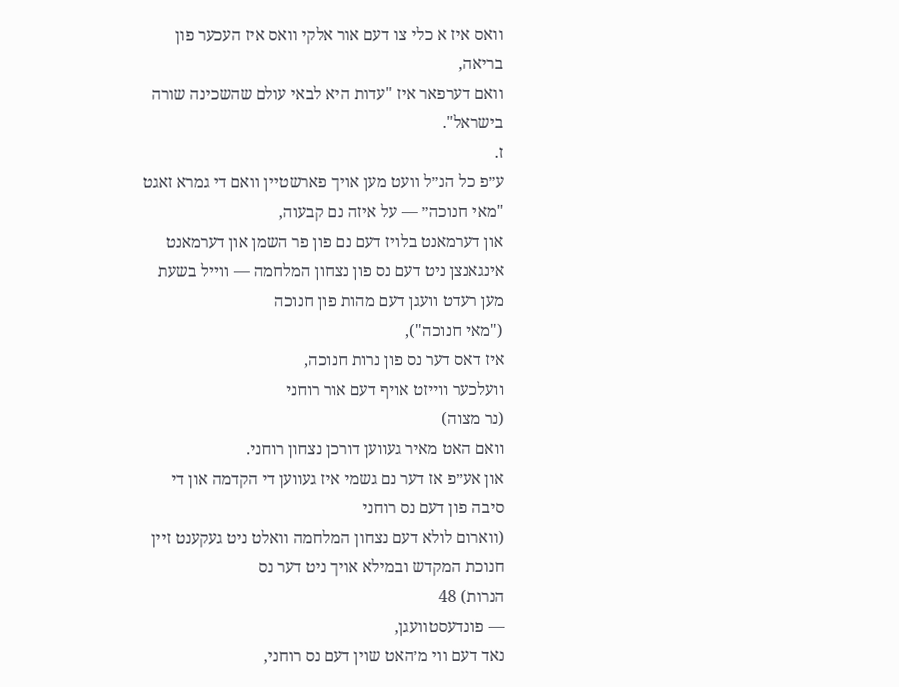וואס איז א כלי צו דעם אור אלקי וואס איז העכער פון בריאה,
וואם דערפאר איז "עדות היא לבאי עולם שהשכינה שורה בישראל".
ז.
ע״פ כל הנ״ל וועט מען אויך פארשטיין וואם די גמרא זאגט "מאי חנוכה״ — על איזה נם קבעוה,
און דערמאנט בלויז דעם נם פון פר השמן און דערמאנט אינגאנצן ניט דעם נס פון נצחון המלחמה — ווייל בשעת מען רעדט וועגן דעם מהות פון חנוכה
("מאי חנוכה"),
איז דאס דער נס פון נרות חנוכה,
וועלכער ווייזט אויף דעם אור רוחני
(נר מצוה)
וואם האט מאיר געווען דורכן נצחון רוחני.
און אע״פ אז דער נם גשמי איז געווען די הקדמה און די סיבה פון דעם נס רוחני
(ווארום לולא דעם נצחון המלחמה וואלט ניט געקענט זיין חנוכת המקדש ובמילא אויך ניט דער נס
הנרות) 48
— פונדעסטוועגן,
נאד דעם ווי מ׳האט שוין דעם נס רוחני,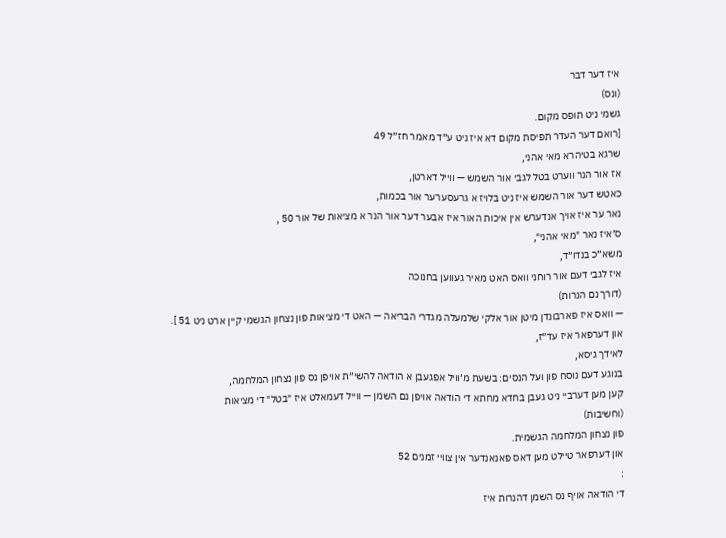איז דער דבר
(ונס)
גשמי ניט תופס מקום.
[רואם דער העדר תפיסת מקום דא איז ניט ע״ד מאמר חז״ל 49
שרגא בטיהרא מאי אהני,
אז אור הנר ווערט בטל לגבי אור השמש — ווייל דארטן,
כאטש דער אור השמש איז ניט בלויז א גרעסערער אור בכמות,
נאר ער איז אויך אנדערש אין איכות האור איז אבער דער אור הנר א מציאות של אור 50 ,
ס׳איז נאר "מאי אהני",
משא״כ בנדו״ד,
איז לגבי דעם אור רוחני וואס האט מאיר געווען בחנוכה
(דורך נם הנרות)
— וואס איז פארבונדן מיטן אור אלקי שלמעלה מגדרי הבריאה — האט די מציאות פון נצחון הגשמי קיין ארט ניט 51 ].
און דערפאר איז עד״ז,
לאידך גיסא,
בנוגע דעם נוסח פון ועל הנסים: בשעת מ׳וויל אפגעבן א הודאה להשי״ת אויפן נס פון נצחון המלחמה,
קען מען דערביי ניט געבן בחדא מחתא די הודאה אויפן נם השמן — ווייל דעמאלט איז "בטל" די מציאות
(וחשיבות)
פון נצחון המלחמה הגשמית.
און דערפאר טיילט מען דאס פאנאנדער אין צוויי זמנים 52
:
די הודאה אויף נס השמן דהנרות איז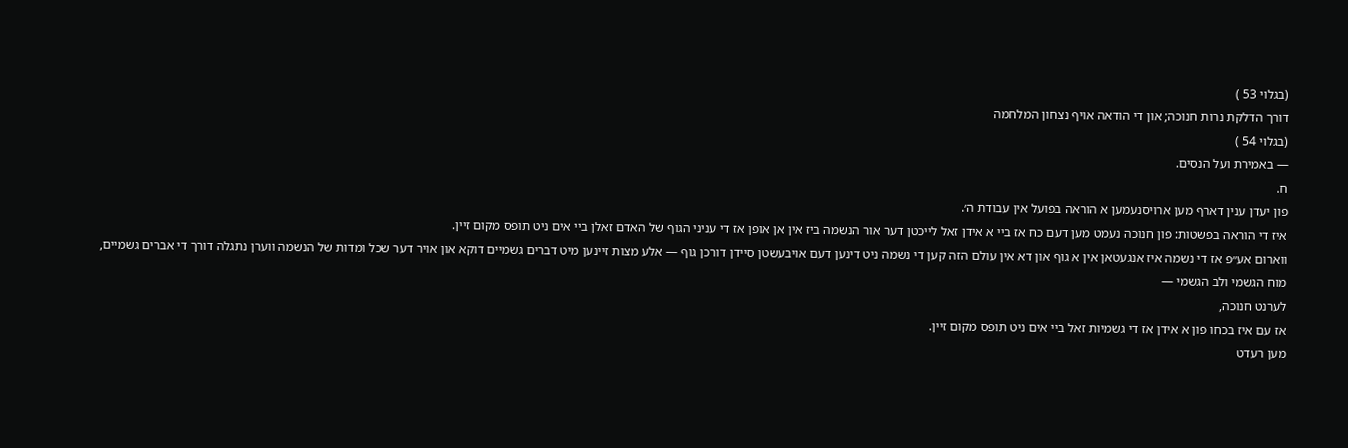(בגלוי 53 )
דורך הדלקת נרות חנוכה; און די הודאה אויף נצחון המלחמה
(בגלוי 54 )
— באמירת ועל הנסים.
ח.
פון יעדן ענין דארף מען ארויסנעמען א הוראה בפועל אין עבודת ה׳.
איז די הוראה בפשטות: פון חנוכה נעמט מען דעם כח אז ביי א אידן זאל לייכטן דער אור הנשמה ביז אין אן אופן אז די עניני הגוף של האדם זאלן ביי אים ניט תופס מקום זיין.
ווארום אע״פ אז די נשמה איז אנגעטאן אין א גוף און דא אין עולם הזה קען די נשמה ניט דינען דעם אויבעשטן סיידן דורכן גוף — אלע מצות זיינען מיט דברים גשמיים דוקא און אויר דער שכל ומדות של הנשמה ווערן נתגלה דורך די אברים גשמיים,
מוח הגשמי ולב הגשמי —
לערנט חנוכה,
אז עם איז בכחו פון א אידן אז די גשמיות זאל ביי אים ניט תופס מקום זיין.
מען רעדט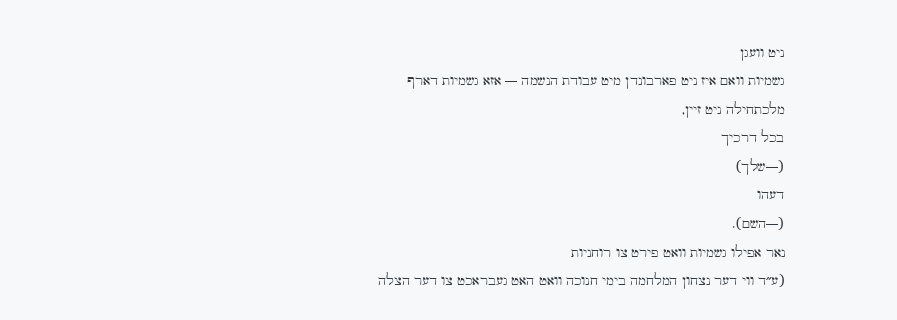ניט וועגן
גשמיות וואם איז ניט פארבונדן מיט עבודת הנשמה — אזא גשמיות דארף מלכתחילה ניט זיין,
בכל דרכיך
(—שלך)
דעהו
(—השם).
נאר אפילו גשמיות וואט פירט צו רוחניות
(ע״ד ווי דער נצחון המלחמה בימי חנוכה וואט האט געבראכט צו דער הצלה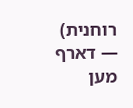רוחנית)
— דארף מען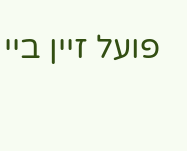פועל זיין ביי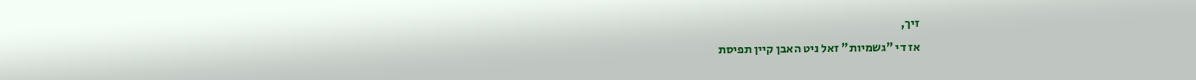זיך,
אז די "גשמיות" זאל ניט האבן קיין תפיסת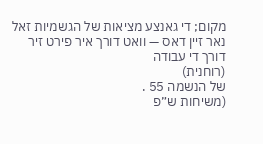מקום; די גאנצע מציאות של הגשמיות זאל נאר זיין דאס — וואט דורך איר פירט זיר דורך די עבודה
(רוחנית)
של הנשמה 55 .
(משיחות ש״פ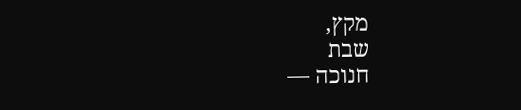מקץ,
שבת
חנוכה —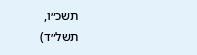תשכ״ו,
תשל״ד)